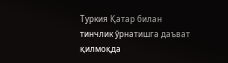Туркия Қатар билан тинчлик ўрнатишга даъват қилмоқда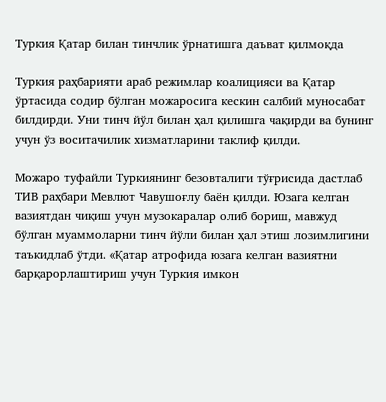Туркия Қатар билан тинчлик ўрнатишга даъват қилмоқда

Туркия раҳбарияти араб режимлар коалицияси ва Қатар ўртасида содир бўлган можаросига кескин салбий муносабат билдирди. Уни тинч йўл билан ҳал қилишга чақирди ва бунинг учун ўз воситачилик хизматларини таклиф қилди.

Можаро туфайли Туркиянинг безовталиги тўғрисида дастлаб ТИВ раҳбари Мевлют Чавушоғлу баён қилди. Юзага келган вазиятдан чиқиш учун музокаралар олиб бориш, мавжуд бўлган муаммоларни тинч йўли билан ҳал этиш лозимлигини таъкидлаб ўтди. «Қатар атрофида юзага келган вазиятни барқарорлаштириш учун Туркия имкон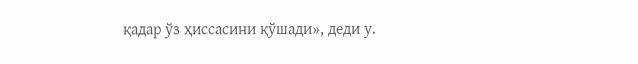қадар ўз ҳиссасини қўшади», деди у.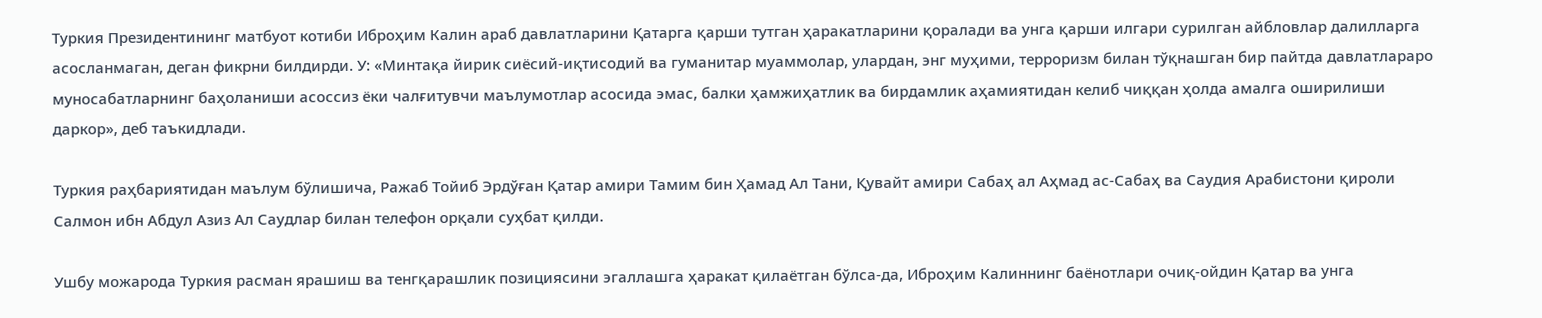Туркия Президентининг матбуот котиби Иброҳим Калин араб давлатларини Қатарга қарши тутган ҳаракатларини қоралади ва унга қарши илгари сурилган айбловлар далилларга асосланмаган, деган фикрни билдирди. У: «Минтақа йирик сиёсий-иқтисодий ва гуманитар муаммолар, улардан, энг муҳими, терроризм билан тўқнашган бир пайтда давлатлараро муносабатларнинг баҳоланиши асоссиз ёки чалғитувчи маълумотлар асосида эмас, балки ҳамжиҳатлик ва бирдамлик аҳамиятидан келиб чиққан ҳолда амалга оширилиши даркор», деб таъкидлади.

Туркия раҳбариятидан маълум бўлишича, Ражаб Тойиб Эрдўған Қатар амири Тамим бин Ҳамад Ал Тани, Қувайт амири Сабаҳ ал Аҳмад ас-Сабаҳ ва Саудия Арабистони қироли Салмон ибн Абдул Азиз Ал Саудлар билан телефон орқали суҳбат қилди.

Ушбу можарода Туркия расман ярашиш ва тенгқарашлик позициясини эгаллашга ҳаракат қилаётган бўлса-да, Иброҳим Калиннинг баёнотлари очиқ-ойдин Қатар ва унга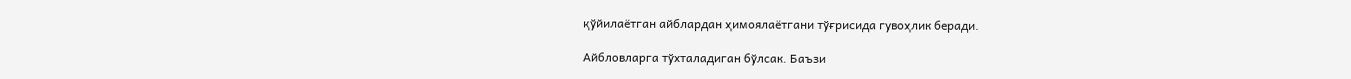қўйилаётган айблардан ҳимоялаётгани тўғрисида гувоҳлик беради.

Айбловларга тўхталадиган бўлсак. Баъзи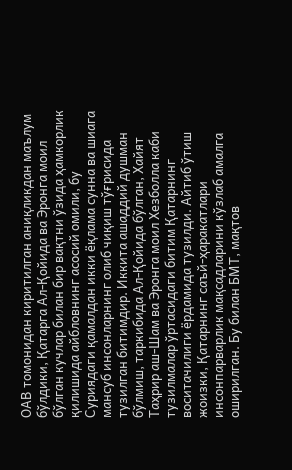ОАВ томонидан киритилган аниқликдан маълум бўлдики, Қатарга Ал-Қойида ва Эронга моил бўлган кучлар билан бир вақтни ўзида ҳамкорлик қилишида айбловнинг асосий омили, бу Суриядаги қамалдан икки ёқлама сунна ва шиага мансуб инсонларнинг олиб чиқиш тўғрисида тузилган битимдир. Иккита ашаддий душман бўлмиш, таркибида Ал-Қойида бўлган, Хайят Таҳрир аш-Шам ва Эронга моил Хезболла каби тузилмалар ўртасидаги битим Қатарнинг воситачилиги ёрдамида тузилди. Айтиб ўтиш жоизки, Қатарнинг саъй-ҳаракатлари инсонпарварлик мақсадларини кўзлаб амалга оширилган. Бу билан БМТ, мақтов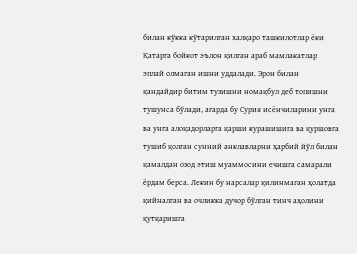билан кўкка кўтарилган халқаро ташкилотлар ёки Қатарга бойкот эълон қилган араб мамлакатлар эплай олмаган ишни уддалади. Эрон билан қандайдир битим тузишни номақбул деб топишни тушунса бўлади, агарда бу Сурия исёнчиларини унга ва унга алоқадорларга қарши курашишига ва қуршовга тушиб қолган сунний анклавларни ҳарбий йўл билан қамалдан озод этиш муаммосини ечишга самарали ёрдам берса. Лекин бу нарсалар қилинмаган ҳолатда қийналган ва очликка дучор бўлган тинч аҳолини қутқаришга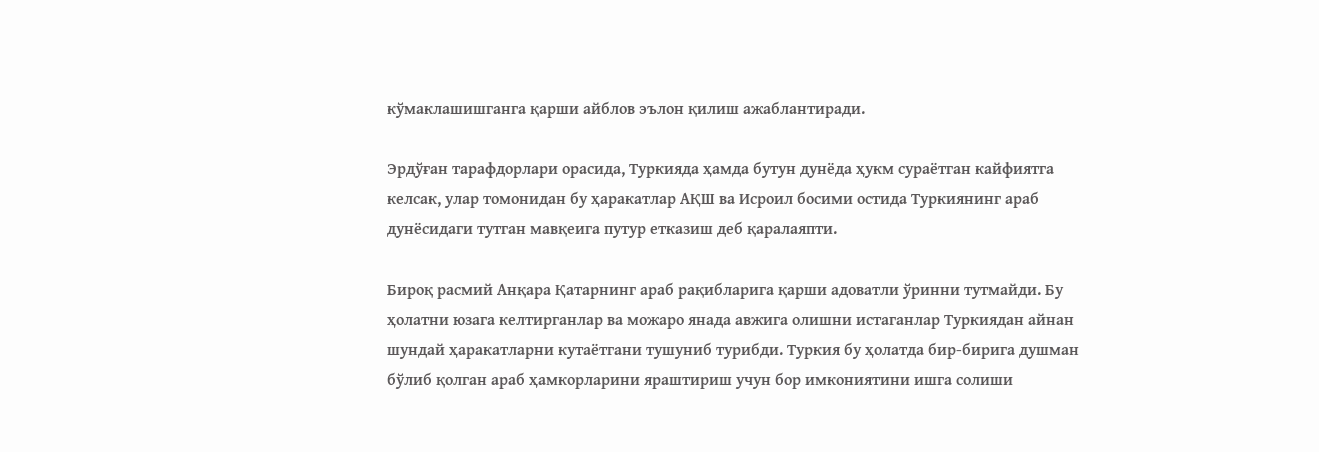кўмаклашишганга қарши айблов эълон қилиш ажаблантиради.

Эрдўған тарафдорлари орасида, Туркияда ҳамда бутун дунёда ҳукм сураётган кайфиятга келсак, улар томонидан бу ҳаракатлар АҚШ ва Исроил босими остида Туркиянинг араб дунёсидаги тутган мавқеига путур етказиш деб қаралаяпти.

Бироқ расмий Анқара Қатарнинг араб рақибларига қарши адоватли ўринни тутмайди. Бу ҳолатни юзага келтирганлар ва можаро янада авжига олишни истаганлар Туркиядан айнан шундай ҳаракатларни кутаётгани тушуниб турибди. Туркия бу ҳолатда бир-бирига душман бўлиб қолган араб ҳамкорларини яраштириш учун бор имкониятини ишга солиши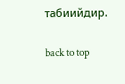табиийдир.

back to top